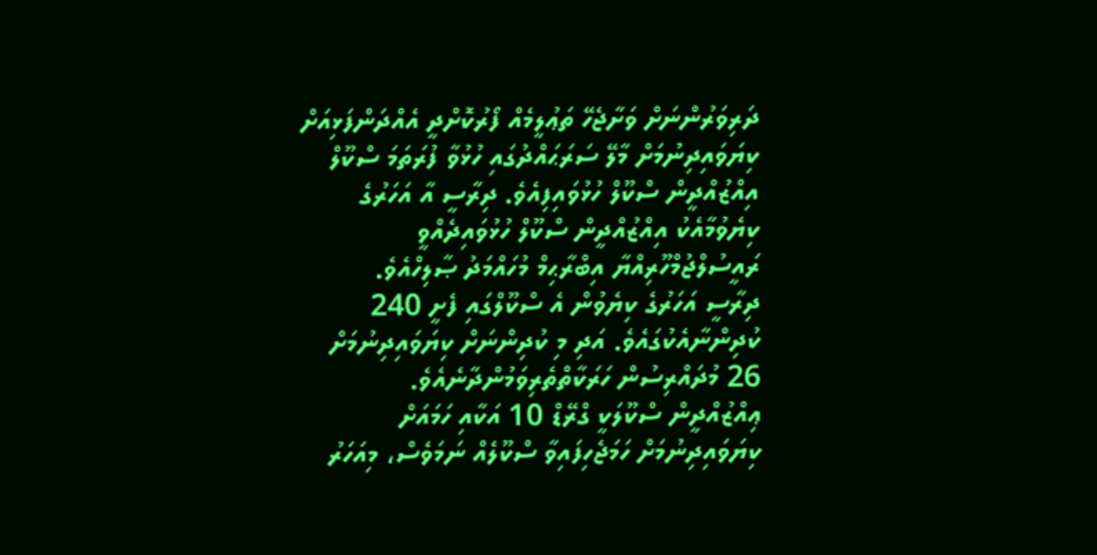ދަރިވަރުންނަށް ވަށާޖެހޭ ތަޢުލީމެއް ފޯރުކޮށްދީ އެއްދަންފަޅިއަށް ކިޔަވައިދިނުމަށް މާލޭ ސަރަޙައްދުގައި ހުޅުވާ ފުރަތަމަ ސްކޫލް އިއްޒުއްދީން ސްކޫލް ހުޅުވައިފިއެވެ. ދިރާސީ އާ އަހަރުގެ ކިޔެވުމާއެކު އިއްޒުއްދީން ސްކޫލް ހުޅުވައިދެއްވީ ރައީސުލްޖުމްހޫރިއްޔާ އިބްރާޙިމް މުހައްމަދު ޞާލިހްއެވެ.
ދިރާސީ އަހަރުގެ ކިޔެވުން އެ ސްކޫލްގައި ފެށީ 240 ކުދިންނާއެކުގައެވެ. އަދި މި ކުދިންނަށް ކިޔަވައިދިނުމަށް 26 މުދައްރިސުން ހަރަކާތްތެރިވަމުންދާނެއެވެ.
ޢިއްޒުއްދީން ސްކޫލަކީ ގްރޭޑް 10 އަކާއި ހަމައަށް ކިޔަވައިދިނުމަށް ހަމަޖެހިފައިވާ ސްކޫލެއް ނަމަވެސް، މިއަހަރު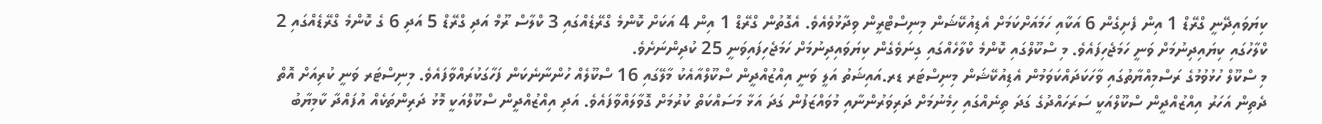ކިޔަވައިދޭނީ ގްރޭޑް 1 އިން ފެށިގެން 6 އަކާއި ހަމައަށްކަމަށް އެޑިއުކޭޝަން މިނިސްޓްރީން ވިދާޅުވެއެވެ. އެގޮތުން ގްރޭޑް 1 އިން 4 އަކަށް ކޮންމެ ގްރޭޑެއްގައި 3 ކްލާސް ރޫމް އަދި ގްރޭޑް 5 އަދި 6 ގެ ކޮންމެ ގްރޭޑެއްގައި 2 ކްލާހުގައި ކިޔައިދިނުމަށް ވަނީ ހަމަޖެހިފައެވެ. މި ސްކޫލްގައި ކޮންމެ ކްލާހެއްގައި ގިނަވެގެން ކިޔަވައިދިނުމަށް ހަމަޖެހިފައިވަނީ 25 ކުދިންނަށެވެ.
މި ސްކޫލް ހުޅުވުމުގެ ރަސްމިއްޔާތުގައި ވާހަކަދައްކަވަމުން އެޑިއުކޭޝަން މިނިސްޓަރ ޑރ.އައިޝަތު އަލީ ވަނީ އިއްޒުއްދީން ސްކޫލްއާއެކު މާލޭގައި 16 ސްކޫލެއް ހުންނާނެކަން ފަހާގަކުރައްވާފައެވެ. މިނިސްޓަރ ވަނީ ކުރިއަށް އޮތް ދެތިން އަހަރު އިއްޒުއްދީން ސްކޫލްއަކީ ސަރަހައްދުގެ ގަދަ ތިނެއްގައި ހިމެނުމަށް ދަރިވަރުންނާއި މުވައްޒަފުން ގަދަ އަޅާ މަސައްކަތް ކުރުމަށް ގޮވާލައްވާފައެވެ. އަދި އިއްޒުއްދީން ސްކޫލްއަކީ މޮޅު ދަރިންތަކެއް އުފައްދާ ކާމިޔާބު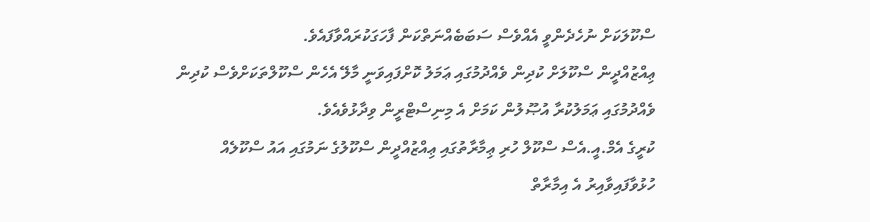ސްކޫލަކަށް ނުހެދެންވީ އެއްވެސް ސަބަބެއްނަތްކަން ފާހަގަކުރައްވާފައެވެ.
ޢިއްޒުއްދީން ސްކޫލަށް ކުދިން ވެއްދުމުގައި ޢަމަލު ކޮށްފައިވަނީ މާލޭ އެހެން ސްކޫލްތަކަށްވެސް ކުދިން ވެއްދުމުގައި ޢަމަލުކުރާ އުޞޫލުން ކަމަށް އެ މިނިސްޓްރީން ވިދާޅުވެއެވެ.
ކުރީގެ އެމް.އީ.އެސް ސްކޫލް ހުރި ޢިމާރާތުގައި ޢިއްޒުއްދީން ސްކޫލުގެ ނަމުގައި އައު ސްކޫލެއް ހުޅުވާފައިވާއިރު އެ އިމާރާތް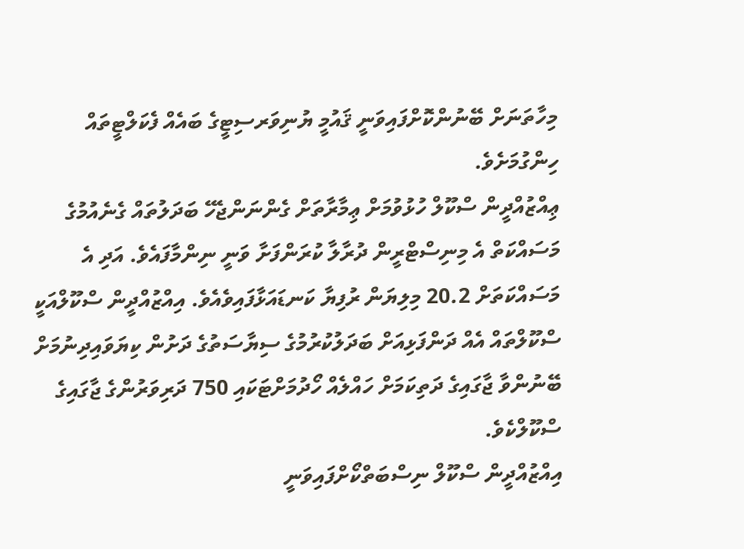މިހާތަނަށް ބޭނުންކޮށްފައިވަނީ ޤައުމީ ޔުނިވަރސިޓީގެ ބައެއް ފެކަލްޓީތައް ހިންގުމަށެވެ.
ޢިއްޒުއްދީން ސްކޫލް ހުޅުވުމަށް ޢިމާރާތަށް ގެންނަންޖެހޭ ބަދަލުތައް ގެނެއުމުގެ މަސައްކަތް އެ މިނިސްޓްރީން ދުރާލާ ކުރަންފަށާ ވަނީ ނިންމާފައެވެ. އަދި އެ މަސައްކަތަށް 20.2 މިލިޔަން ރުފިޔާ ކަނޑައަޅާފައިވެއެވެ. އިއްޒުއްދީން ސްކޫލްއަކީ ސްކޫލްތައް އެއް ދަންފަޅިއަށް ބަދަލުކުރުމުގެ ސިޔާސަތުގެ ދަށުން ކިޔަވައިދިނުމަށް ބޭނުންވާ ޖާގައިގެ ދަތިކަމަށް ހައްލެއް ހޯދުމަށްޓަކައި 750 ދަރިވަރުންގެ ޖާގައިގެ ސްކޫލްކެވެ.
އިއްޒުއްދީން ސްކޫލް ނިސްބަތްކޯށްފައިވަނީ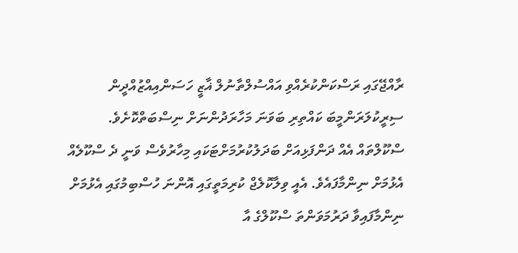ރާއްޖޭގައި ރަސްކަންކުރެއްވި އައްސުލްތާނުލް ޣާޒީ ހަސަންއިއްޒުއްދީން ސިރީކުލަރަންމީބަ ކައްތިރި ބަވަނަ މަހާރަދުންނަށް ނިސްބަތްކޮށެވެ.
ސްކޫލްތައް އެއް ދަންފަޅިއަށް ބަދަލުކުރުމަށްޓަކައި މިހާރުވެސް ވަނީ ދެ ސްކޫލެއް އެޅުމަށް ނިންމާފައެވެ. އެއީ ވިލާކޮލެޖް ކުރިމަތީގައި އޮންނަ ހުސްބިމުގައި އެޅުމަށް ނިންމާފައިވާ ދަރުމަވަންތަ ސްކޫލްގެ އާ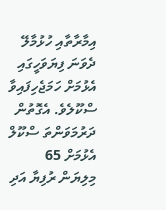އިމާރާތާއި ހުޅުމާލޭ ދެވަނަ ފިޔަވަހީގައި އެޅުމަށް ހަމަޖެހިފައިވާ ސްކޫލެވެ. އެގޮތުން ދަރުމަވަންތަ ސްކޫލް އެޅުމަށް 65 މިލިޔަން ރުފިޔާ އަދި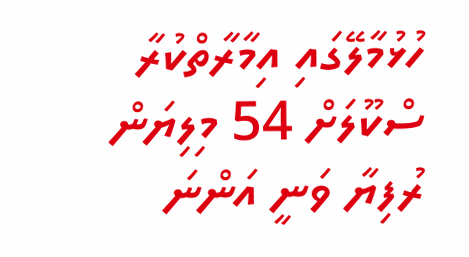ހުޅުމާލޭގައި އިމާރާތްކުރާ ސްކޫލަށް 54 މިލިޔަން ރުފިޔާ ވަނީ އަންނަ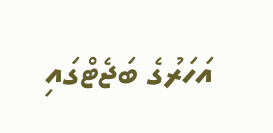އަހަރުގެ ބަޖެޓްގައި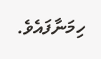ހިމަނާފައެވެ.